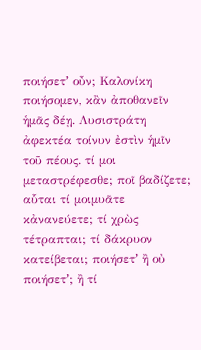ποιήσετʼ οὖν; Καλονίκη ποιήσομεν, κἂν ἀποθανεῖν ἡμᾶς δέῃ. Λυσιστράτη ἀφεκτέα τοίνυν ἐστὶν ἡμῖν τοῦ πέους. τί μοι μεταστρέφεσθε; ποῖ βαδίζετε; αὗται τί μοιμυᾶτε κἀνανεύετε; τί χρὼς τέτραπται; τί δάκρυον κατείβεται; ποιήσετʼ ἢ οὐ ποιήσετʼ; ἢ τί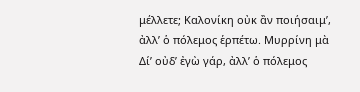μέλλετε; Καλονίκη οὐκ ἂν ποιήσαιμʼ, ἀλλʼ ὁ πόλεμος ἑρπέτω. Μυρρίνη μὰ Δίʼ οὐδʼ ἐγὼ γάρ, ἀλλʼ ὁ πόλεμος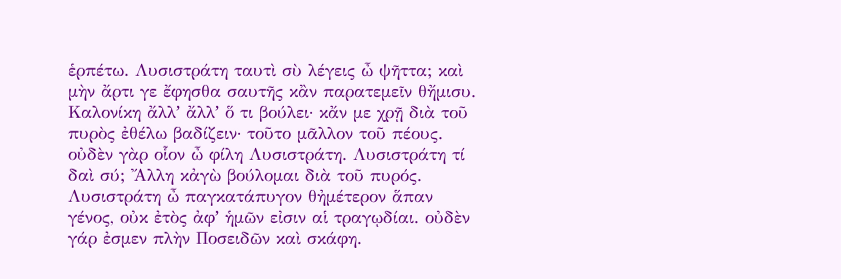ἑρπέτω. Λυσιστράτη ταυτὶ σὺ λέγεις ὦ ψῆττα; καὶ μὴν ἄρτι γε ἔφησθα σαυτῆς κἂν παρατεμεῖν θἤμισυ. Καλονίκη ἄλλʼ ἄλλʼ ὅ τι βούλει· κἄν με χρῇ διὰ τοῦ πυρὸς ἐθέλω βαδίζειν· τοῦτο μᾶλλον τοῦ πέους. οὐδὲν γὰρ οἷον ὦ φίλη Λυσιστράτη. Λυσιστράτη τί δαὶ σύ; Ἄλλη κἀγὼ βούλομαι διὰ τοῦ πυρός. Λυσιστράτη ὦ παγκατάπυγον θἠμέτερον ἅπαν γένος, οὐκ ἐτὸς ἀφʼ ἡμῶν εἰσιν αἱ τραγῳδίαι. οὐδὲν γάρ ἐσμεν πλὴν Ποσειδῶν καὶ σκάφη.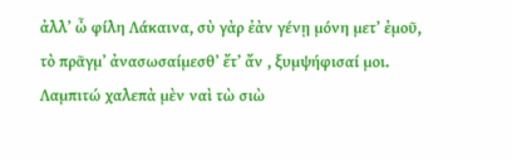ἀλλʼ ὦ φίλη Λάκαινα, σὺ γὰρ ἐὰν γένῃ μόνη μετʼ ἐμοῦ, τὸ πρᾶγμʼ ἀνασωσαίμεσθʼ ἔτʼ ἄν , ξυμψήφισαί μοι. Λαμπιτώ χαλεπὰ μὲν ναὶ τὼ σιὼ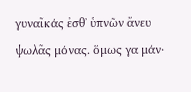γυναῖκάς ἐσθʼ ὑπνῶν ἄνευ ψωλᾶς μόνας. ὅμως γα μάν·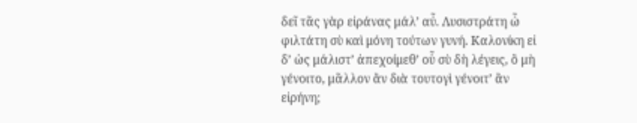δεῖ τᾶς γὰρ εἰράνας μάλʼ αὖ. Λυσιστράτη ὦ φιλτάτη σὺ καὶ μόνη τούτων γυνή. Καλονίκη εἰ δʼ ὡς μάλιστʼ ἀπεχοίμεθʼ οὗ σὺ δὴ λέγεις, ὃ μὴ γένοιτο, μᾶλλον ἂν διὰ τουτογὶ γένοιτʼ ἂν εἰρήνη;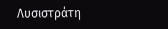Λυσιστράτη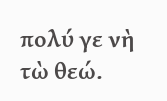πολύ γε νὴ τὼ θεώ.